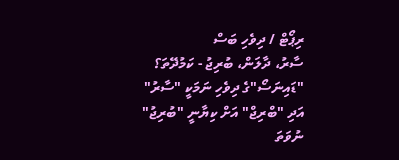ރިޕޯޓް / ދިވެހި ބަސް
ސާރު، ދާލަން، ބުރިޖު - ކަމުދޭތަ؟
"ޑައިނަސޯ"ގެ ދިވެހި ނަމަކީ "ސާރު" އަދި "ބްރިޖް" އަށް ކިޔާނީ "ބުރިޖު" ނުވަތަ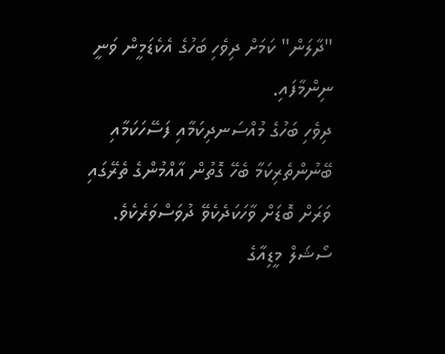"ދާލަން" ކަމަށް ދިވެހި ބަހުގެ އެކެޑަމީން ވަނީ ނިންމާފައި.
ދިވެހި ބަހުގެ މުއްސަނދިކަމާއި ފަސޭހަކަމާއި ބޭނުންތެރިކަމާ ބެހޭ ގޮތުން އާއްމުންގެ ތެރޭގައި ވަރަށް ބޮޑަށް ވާހަކަދެކެވޭ ދުވަސްވަރެކެވެ. ސޯޝަލް މީޑިއާގެ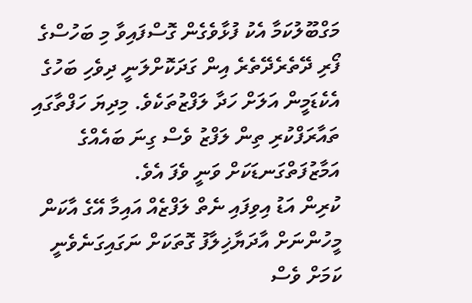މަގްބޫލުކަމާ އެކު ފުޅާވެގެން ގޮސްފައިވާ މި ބަހުސްގެ ފޯރި ދޭތެރެދޭތެރެ އިން ގަދަކޮށްލަނީ ދިވެހި ބަހުގެ އެކެޑަމީން އަލަށް ހަދާ ލަފްޒުތަކެވެ. މިދިޔަ ހަފްތާގައި ތައާރަފްކުރި ތިން ލަފްޒު ވެސް ގިނަ ބައެއްގެ އަމާޒުފަތްގަނޑަކަށް ވަނީ ވެފަ އެވެ.
ކުރިން އަޑު އިވިފައި ނެތް ލަފްޒެއް އައިމާ އޭގެ އާކަން މީހުންނަށް އާދަޔާޚިލާފު ގޮތަކަށް ނަގައިގަނެވެނީ ކަމަށް ވެސް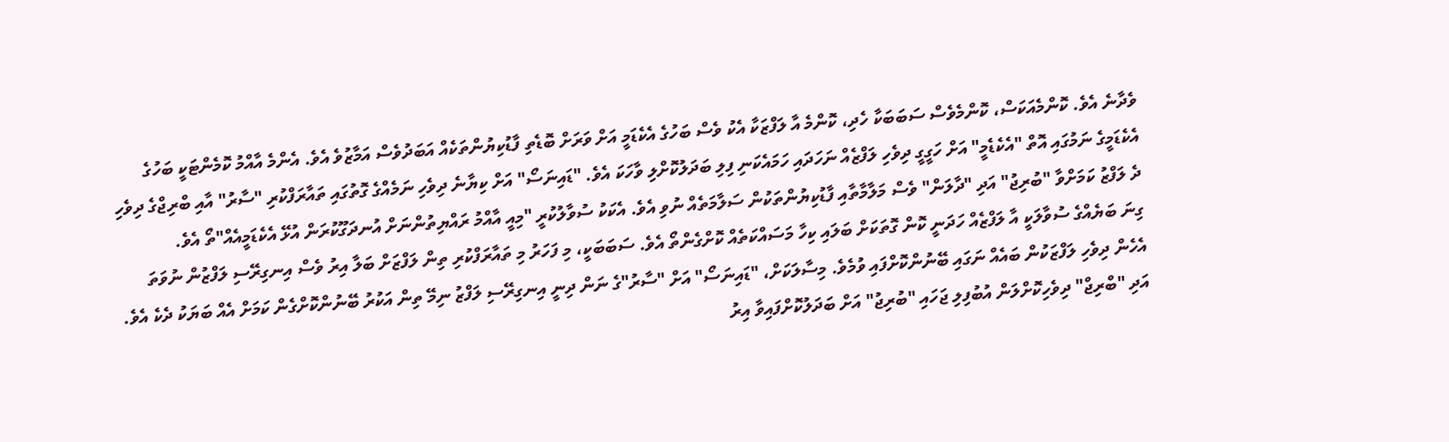ވެދާނެ އެވެ. ކޮންމެއަކަސް، ކޮންމެވެސް ސަބަބަކާ ހެދި، ކޮންމެ އާ ލަފްޒަކާ އެކު ވެސް ބަހުގެ އެކެޑަމީ އަށް ވަރަށް ބޮޑެތި ފާޑުކިޔުންތަކެއް އަބަދުވެސް އަމާޒުވެ އެވެ. އެންމެ އާއްމު ކޮމެންޓަކީ ބަހުގެ އެކެޑަމީގެ ނަމުގައި އޮތް "އެކެޑެމީ" އަށް ހަގީގީ ދިވެހި ލަފްޒެއް ނަހަދައި ހަމައެކަނި ފިލި ބަދަލުކޮށްލި ވާހަކަ އެވެ. "ޑައިނަސޯ" އަށް ކިޔާނެ ދިވެހި ނަމެއްގެ ގޮތުގައި ތައާރަފްކުރި "ސާރު" އާއި ބްރިޖްގެ ދިވެހި ދެ ލަފްޒު ކަމަށްވާ "ބުރިޖު" އަދި "ދާލަން" ވެސް މަލާމާތާއި ފާޑުކިޔުންތަކުން ސަލާމަތެއް ނުވި އެވެ. އެކަކު ސުވާލުކުރީ "މިއީ އާއްމު ރައްޔިތުންނަށް އުނދަގޫކުރަން އުޅޭ އެކެޑަމީއެއް"ތޯ އެވެ.
ގިނަ ބަޔެއްގެ ސުވާލަކީ އާ ލަފްޒެއް ހަދަނީ ކޮން ގޮތަކަށް ބަލައި ކިހާ މަސައްކަތެއް ކޮށްގެންތޯ އެވެ. ސަބަބަކީ، މި ފަހަރު މި ތައާރަފްކުރި ތިން ލަފްޒަށް ބަލާ އިރު ވެސް އިނގިރޭސި ލަފްޒުން ނުވަތަ އެހެން ދިވެހި ލަފްޒަކުން ބައެއް ނަގައި ބޭނުންކޮށްފައި ވުމެވެ. މިސާލަކަށް، "ޑައިނަސޯ" އަށް "ސާރު"ގެ ނަން ދިނީ އިނގިރޭސި ލަފްޒު ނިމޭ ތިން އަކުރު ބޭނުންކޮށްގެން ކަމަށް އެއް ބަޔަކު ދެކެ އެވެ. އަދި "ބްރިޖް" ދިވެހިކޮށްލަން އުބުފިލި ޖަހައި "ބުރިޖު" އަށް ބަދަލުކޮށްފައިވާ އިރު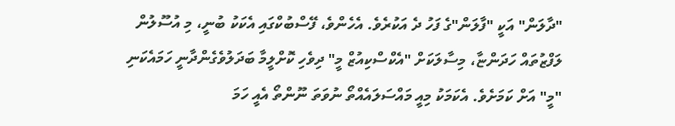"ދާލަން" އަކީ "ފާލަން"ގެ ފަހު ދެ އަކުރެވެ. އެހެންވެ، ފޭސްބުކްގައި އެކަކު ބުނީ، މި އުސޫލުން ލަފްޒުތައް ހަދަންޏާ، މިސާލަކަށް "އެކްސްކިއުޒް މީ" ދިވެހި ކޮށްލީމާ ބަދަލުވެގެންދާނީ ހަމައެކަނި "މީ" އަށް ކަމަށެވެ. އެކަމަކު މިއީ މައްސަލައެއްތޯ ނުވަތަ ނޫންތޯ އެއީ ހަމަ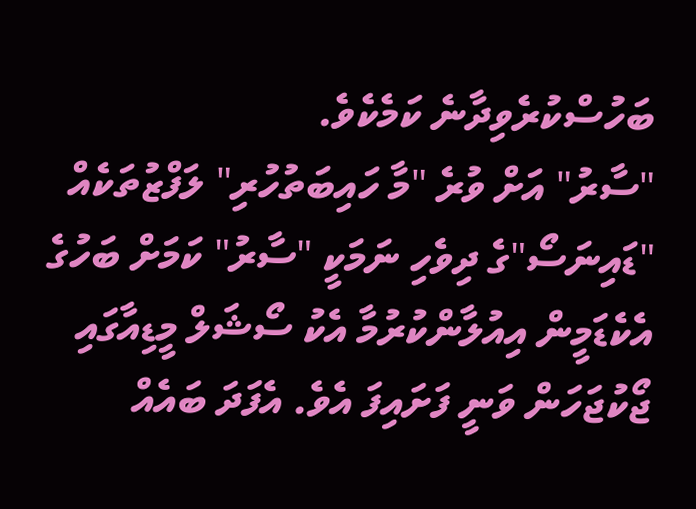ބަހުސްކުރެވިދާނެ ކަމެކެވެ.
"ސާރު" އަށް ވުރެ "މާ ހައިބަތުހުރި" ލަފްޒުތަކެއް
"ޑައިނަސޯ"ގެ ދިވެހި ނަމަކީ "ސާރު" ކަމަށް ބަހުގެ އެކެޑަމީން އިއުލާންކުރުމާ އެކު ސޯޝަލް މީޑިއާގައި ޖޯކުޖަހަން ވަނީ ފަށައިފަ އެވެ. އެފަދަ ބައެއް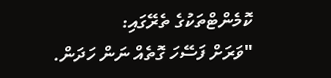ކޮމެންޓްތަކުގެ ތެރޭގައި:
"ވަރަށް ފަސޭހަ ގޮތެއް ނަން ހަދަން.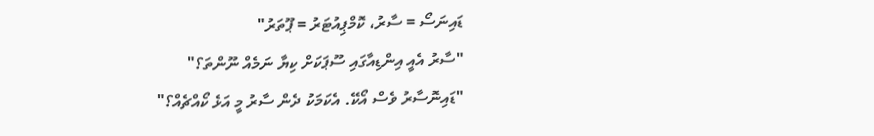ޑައިނަސޯ = ސާރު، ކޮމްޕިއުޓަރު = ޕޫތަރު"
"ސާރު އެއީ އިންޑިއާގައި ސޫޕަކަށް ކިޔާ ނަމެއް ނޫންތަ؟"
"ޑައިނޮސާރު ވެސް އޯކޭ. އެކަމަކު ދެން ސާރު މީ އަޅެ ކޯއްޗެއް؟"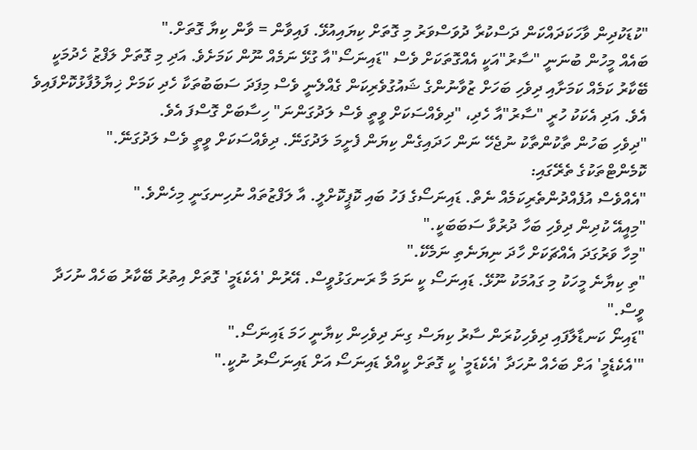"ކުޑަކުދިން ވާހަކަދައްކަން ދަސްކުރާ ދުވަސްވަރު މި ގޮތަށް ކިޔައިއުޅޭ. ފައިވާން = ވާން ކިޔާ ގޮތަށް."
ބައެއް މީހުން ބުނަނީ "ސާރު"އަކީ އެއްގޮތަކަށް ވެސް "ޑައިނަސޯ"އާ ގުޅޭ ނަމެއް ނޫން ކަމަށެވެ. އަދި މި ގޮތަށް ލަފްޒު ހެދުމަކީ ބޭކާރު ކަމެއް ކަމަށާއި ދިވެހި ބަހަށް ޒުވާނުންގެ ޝައުގުވެރިކަން ގެއްލެނީ ވެސް މިފަދަ ސަބަބުތަކާ ހެދި ކަމަށް ޚިޔާލުފާޅުކޮށްފައިވެ އެވެ. އަދި އެކަކު ހުރީ "ސާރު"އާ ހެދި، "ދިވެއްސަކަށް ވީތީ ވެސް ލަދުގަންނަ" ހިސާބަށް ގޮސްފަ އެވެ.
"ދިވެހި ބަހުން ތާކުންތާކު ނުޖެހޭ ނަން ހަދައިގެން ކިޔަން ފެށީމަ ލަދުގަނޭ. ދިވެއްސަކަށް ވީތީ ވެސް ލަދުގަނޭ."
ކޮމެންޓްތަކުގެ ތެރޭގައި:
"އެއްވެސް އުފެއްދުންތެރިކަމެއް ނެތް. ޑައިނަސޯގެ ފަހު ބައި ކޮޕީކޮށްލީ. އާ ލަފްޒުތައް ނުހިނގަނީ މިހެންވެ."
"މިއީއޭ ކުދިން ދިވެހި ބަހާ ދުރުވާ ސަބަބަކީ."
"މިހާ ވަރުގަދަ އެއްޗަކަށް ހާދަ ނިޔަނެތި ނަމެކޭ."
"ތި ކިޔާނެ މީހަކު މި ގައުމަކު ނޫޅޭ. ޑައިނަސޯ ކީ ނަމަ މާ ރަނގަޅުވީސް. އޭރުން 'އެކެޑަމީ' ގޮތަށް އިތުރު ބޭކާރު ބަހެއް ނުހަދާ ވީސް."
"ޑައިނޯ ކަނޑާލާފައި ދިވެހިކުރަން ސާރު ކިޔަސް ގިނަ ދިވެހިން ކިޔާނީ ހަމަ ޑައިނަސޯ."
"'އެކެޑެމީ' އަށް ބަހެއް ނުހަދާ 'އެކެޑަމީ' ކީ ގޮތަށް ކީއްވެ ޑައިނަސޯ އަށް ޑައިނަސޯރު ނުކީ."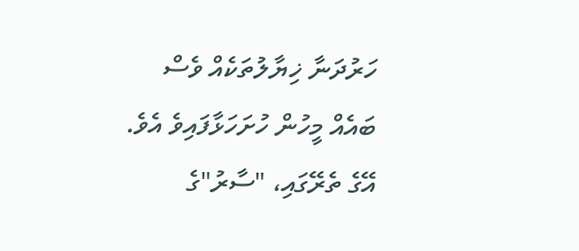ހަރުދަނާ ޚިޔާލުތަކެއް ވެސް ބައެއް މީހުން ހުށަހަޅާފައިވެ އެވެ. އޭގެ ތެރޭގައި، "ސާރު"ގެ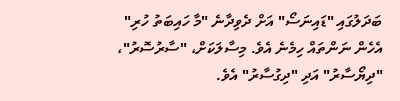ބަދަލުގައި "ޑައިނަސޯ" އަށް ދެވިދާނެ "މާ ހައިބަތު ހުރި" އެހެން ނަންތައް ހިމެނެ އެވެ. މިސާލަކަށް، "ސާރުސޮރު"، "ދިޔޯސާރު" އަދި "ދިގުސާރު" އެވެ.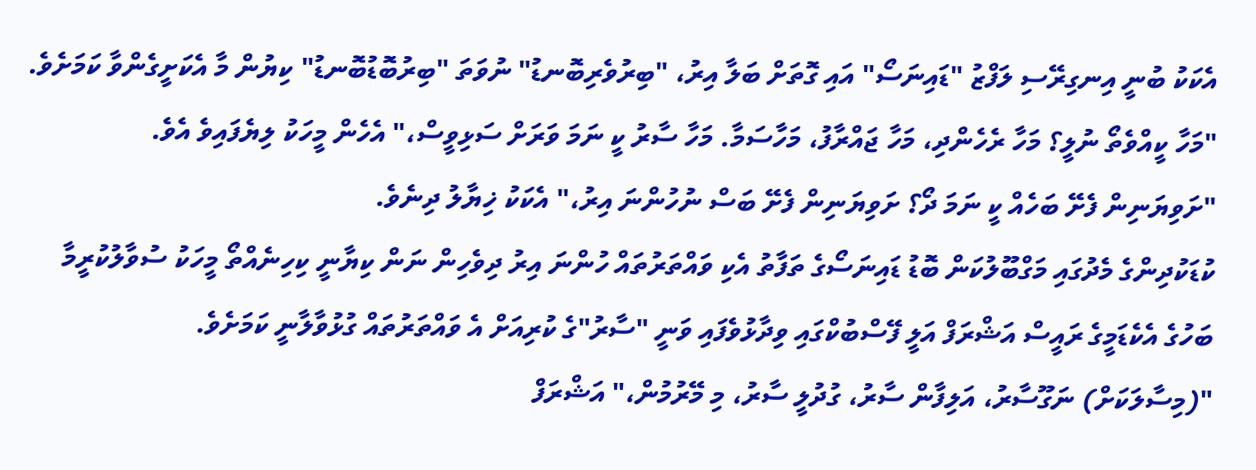އެކަކު ބުނީ އިނގިރޭސި ލަފްޒު "ޑައިނަސޯ" އައި ގޮތަށް ބަލާ އިރު، "ބިރުވެރިބޮނޑު" ނުވަތަ "ބިރުބޮޑުބޮނޑު" ކިޔުން މާ އެކަށީގެންވާ ކަމަށެވެ.
"މަހާ ކީއްވެތޯ ނުލީ؟ މަހާ ރެހެންދި، މަހާ ޖައްރާފު، މަހާސަމާ. މަހާ ސާރު ކީ ނަމަ ވަރަށް ސަޅިވީސް،" އެހެން މީހަކު ލިޔެފައިވެ އެވެ.
"ށަވިޔަނިން ފެށޭ ބަހެއް ކީ ނަމަ ދޯ؟ ށަވިޔަނިން ފެށޭ ބަސް ނުހުންނަ އިރު،" އެކަކު ޚިޔާލު ދިނެވެ.
ކުޑަކުދިންގެ މެދުގައި މަގްބޫލުކަން ބޮޑު ޑައިނަސޯގެ ތަފާތު އެކި ވައްތަރުތައް ހުންނަ އިރު ދިވެހިން ނަން ކިޔާނީ ކިހިނެއްތޯ މީހަކު ސުވާލުކުރީމާ ބަހުގެ އެކެޑަމީގެ ރައީސް އަޝްރަފް އަލީ ފޭސްބުކްގައި ވިދާޅުވެފައި ވަނީ "ސާރު"ގެ ކުރިއަށް އެ ވައްތަރުތައް ގުޅުވާލާނީ ކަމަށެވެ.
"(މިސާލަކަށް) ނަގޫސާރު، އަލިފާން ސާރު، ގުދުލީ ސާރު، މި މޭރުމުން،" އަޝްރަފް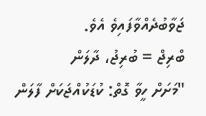ޖަވާބުދެއްވާފައިވެ އެވެ.
ބްރިޖް = ބުރިޖު، ދާލަން
"މަށަށް ހީވާ ގޮތް: ކުޑަކުއްޖަކަށް ފާލަން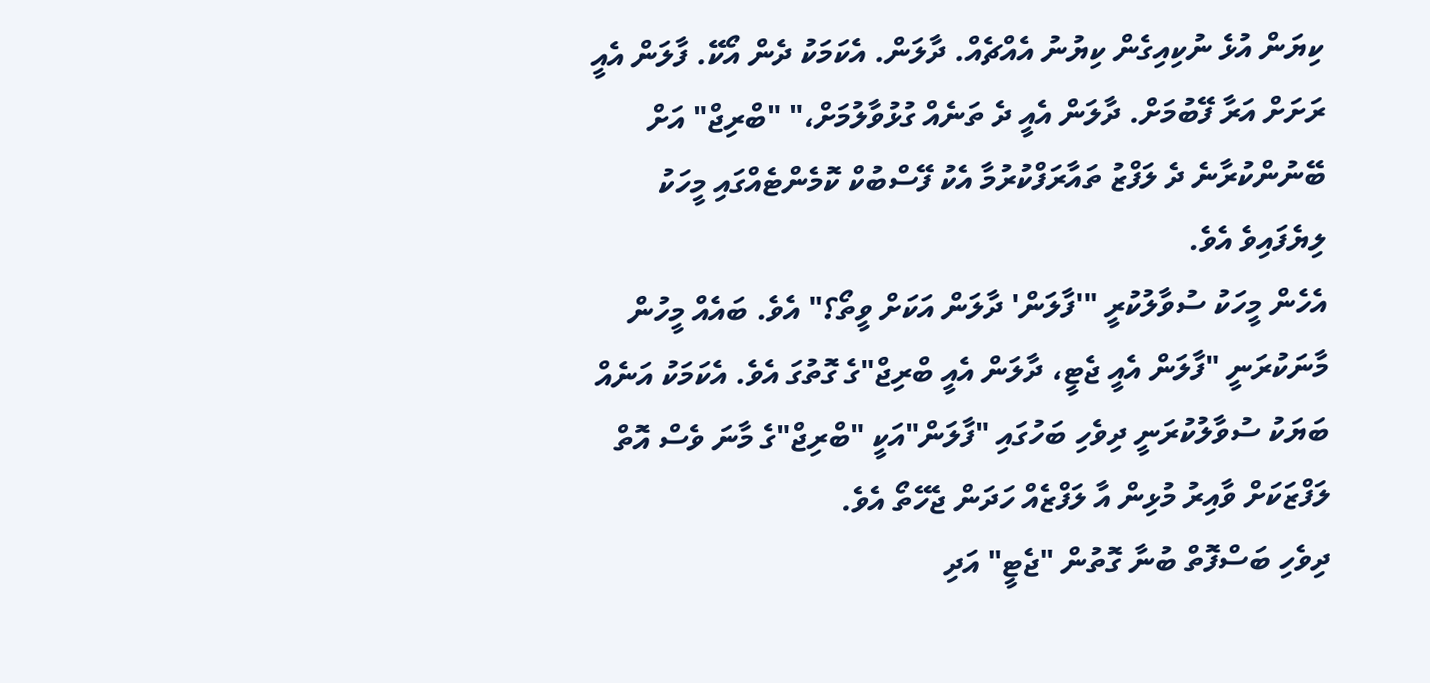ކިޔަން އުޅެ ނުކިއިގެން ކިޔުނު އެއްޗެއް. ދާލަން. އެކަމަކު ދެން އޯކޭ. ފާލަން އެއީ ރަށަށް އަރާ ފޭބުމަށް. ދާލަން އެއީ ދެ ތަނެއް ގުޅުވާލުމަށް،" "ބްރިޖް" އަށް ބޭނުންކުރާނެ ދެ ލަފްޒު ތައާރަފްކުރުމާ އެކު ފޭސްބުކް ކޮމެންޓެއްގައި މީހަކު ލިޔެފައިވެ އެވެ.
އެހެން މީހަކު ސުވާލުކުރީ "'ފާލަން' ދާލަން އަކަށް ވީތޯ؟" އެވެ. ބައެއް މީހުން މާނަކުރަނީ "ފާލަން އެއީ ޖެޓީ، ދާލަން އެއީ ބްރިޖް"ގެ ގޮތުގަ އެވެ. އެކަމަކު އަނެއް ބަޔަކު ސުވާލުކުރަނީ ދިވެހި ބަހުގައި "ފާލަން"އަކީ "ބްރިޖް"ގެ މާނަ ވެސް އޮތް ލަފްޒަކަށް ވާއިރު މުޅިން އާ ލަފްޒެއް ހަދަން ޖެހޭތޯ އެވެ.
ދިވެހި ބަސްފޮތް ބުނާ ގޮތުން "ޖެޓީ" އަދި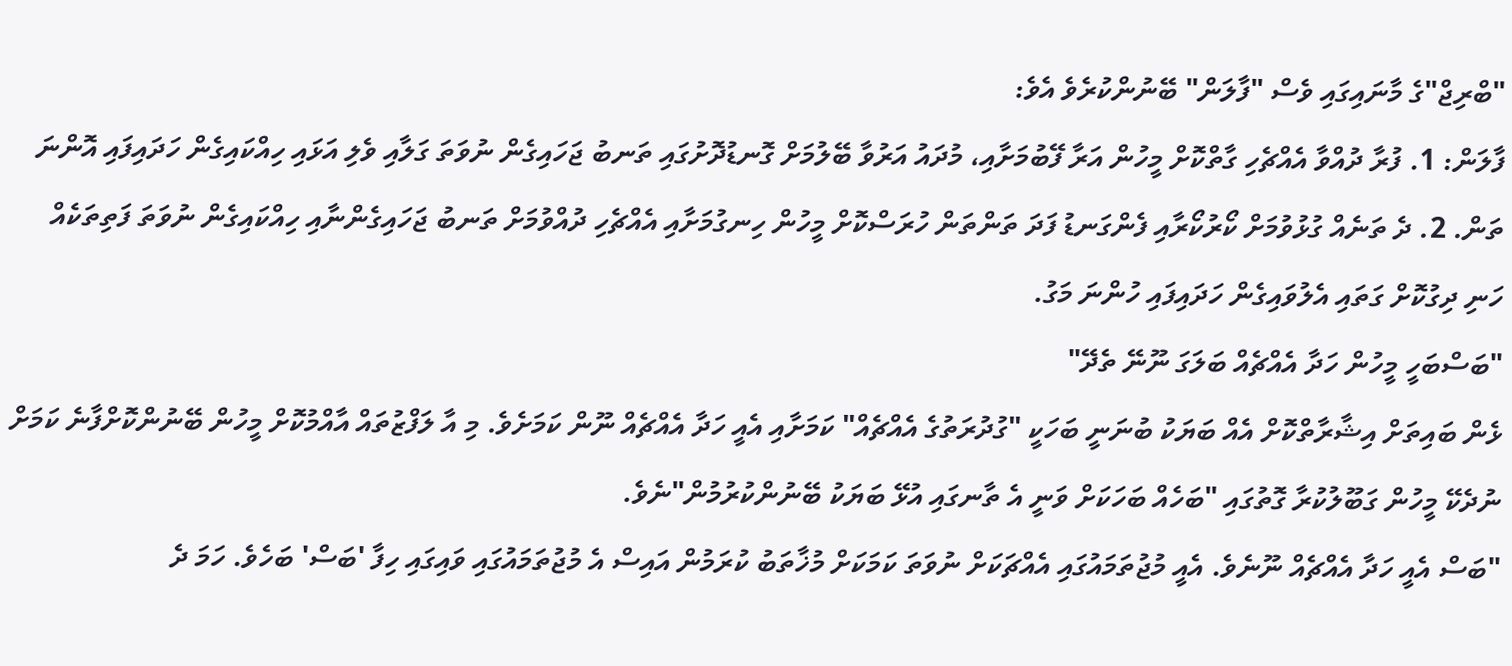"ބްރިޖް"ގެ މާނައިގައި ވެސް "ފާލަން" ބޭނުންކުރެވެ އެވެ:
ފާލަން: 1. ފުރާ ދުއްވާ އެއްޗެހި ގާތްކޮށް މީހުން އަރާ ފޭބުމަށާއި، މުދައު އަރުވާ ބޭލުމަށް ގޮނޑުދޮށުގައި ތަނބު ޖަހައިގެން ނުވަތަ ގަލާއި ވެލި އަޅައި ހިއްކައިގެން ހަދައިފައި އޮންނަ ތަން. 2. ދެ ތަނެއް ގުޅުވުމަށް ކޯރުކޯރާއި ފެންގަނޑު ފަދަ ތަންތަން ހުރަސްކޮށް މީހުން ހިނގުމަށާއި އެއްޗެހި ދުއްވުމަށް ތަނބު ޖަހައިގެންނާއި ހިއްކައިގެން ނުވަތަ ފަތިތަކެއް ހަނި ދިގުކޮށް ގަތައި އެލުވައިގެން ހަދައިފައި ހުންނަ މަގު.
"ބަސްބަހީ މީހުން ހަދާ އެއްޗެއް ބަލަގަ ނޫނޭ ތެދޭ"
ޅެން ބައިތަށް އިޝާރާތްކޮށް އެއް ބަޔަކު ބުނަނީ ބަހަކީ "ގުދުރަތުގެ އެއްޗެއް" ކަމަށާއި އެއީ ހަދާ އެއްޗެއް ނޫން ކަމަށެވެ. މި އާ ލަފްޒުތައް އާއްމުކޮށް މީހުން ބޭނުންކޮށްފާނެ ކަމަށް ނުދެކޭ މީހުން ގަބޫލުކުރާ ގޮތުގައި "ބަހެއް ބަހަކަށް ވަނީ އެ ތާނގައި އުޅޭ ބަޔަކު ބޭނުންކުރުމުން"ނެވެ.
"ބަސް އެއީ ހަދާ އެއްޗެއް ނޫނެވެ. އެއީ މުޖުތަމައުގައި އެއްޗަކަށް ނުވަތަ ކަމަކަށް މުޚާތަބު ކުރަމުން އައިސް އެ މުޖުތަމައުގައި ވައިގައި ހިފާ 'ބަސް' ބަހެވެ. ހަމަ ދެ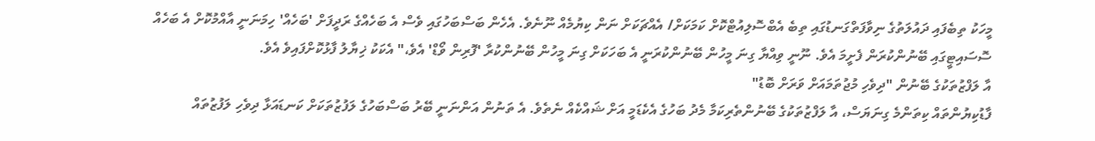މީހަކު ތިބެފައި ދައުލަތުގެ ނިވާފަތްގަނޑުގައި ތިބެ އެބްސޮލިއުޓްކޮށް ކަމަކަށް/ އެއްޗަކަށް ނަން ކިޔުމެއް ނޫނެވެ. އެހެން ބަސްބަހުގައި ވެސް އެ ބަހެއްގެ ރަދީފަށް 'ބަހެއް' ހިމަނަނީ އާއްމުކޮށް އެ ބަހެއް ސޮސައިޓީގައި ބޭނުންކުރަން ފެށީމަ އެވެ. ނޫނީ ވިއްޔާ ގިނަ މީހުން ބޭނުންކުރަނީ އެ ބަހަކަށް ގިނަ މީހުން ބޭނުންކުރާ 'ފޮރިން ވޯޑް' އެވެ،" އެކަކު ޚިޔާލު ފާޅުކޮށްފައިވެ އެވެ.
އާ ލަފްޒުތަކުގެ ބޭނުން "ދިވެހި މުޖުތަމައަށް ވަރަށް ބޮޑު"
ފާޑުކިޔުންތައް ކިތަންމެ ގިނަޔަސް، އާ ލަފްޒުތަކުގެ ބޭނުންތެރިކަމާ މެދު ބަހުގެ އެކެޑަމީ އަށް ޝައްކެއް ނެތެވެ. އެ ތަނުން އަންނަނީ ބޭރު ބަސްބަހުގެ ލަފުޒުތަކަށް ކަނޑައަޅާ ދިވެހި ލަފުޒުތައް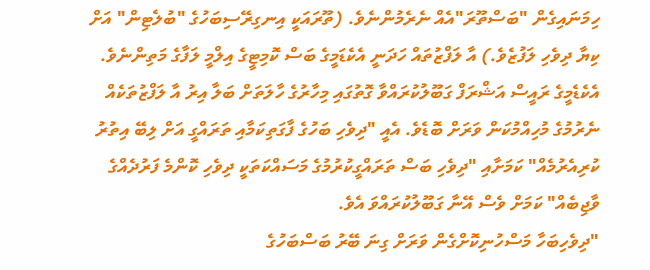ހިމަނައިގެން "ބަސްތޫރަ"އެއް ނެރެމުންނެވެ. (ތޫރައަކީ އިނގިރޭސިބަހުގެ "ބުލެޓިން" އަށް ކިޔާ ދިވެހި ލަފުޒެވެ.) އާ ލަފްޒުތައް ހަދަނީ އެކެޑަމީގެ ބަސް ކޮމިޓީގެ އިލްމީ ލަފާގެ މަތިންނެވެ.
އެކެޑެމީގެ ރައީސް އަޝްރަފް ގަބޫލުކުރައްވާ ގޮތުގައި މިހާރުގެ ހާލަތަށް ބަލާ އިރު އާ ލަފްޒުތަކެއް ނެރުމުގެ މުހިއްމުކަން ވަރަށް ބޮޑެވެ. އެއީ "ދިވެހި ބަހުގެ ފާގަތިކަމާއި ތަރައްގީ އަށް ލިބޭ އިތުރު ކުރިއެރުމެއް" ކަމަށާއި "ދިވެހި ބަސް ތަރައްގީކުރުމުގެ މަސައްކަތަކީ ދިވެހި ކޮންމެ ފަރުދެއްގެ ވާޖިބެއް" ކަމަށް ވެސް އޭނާ ގަބޫލުކުރައްވަ އެވެ.
"ދިވެހިބަހާ މަސްހުނިކޮށްގެން ވަރަށް ގިނަ ބޭރު ބަސްބަހުގެ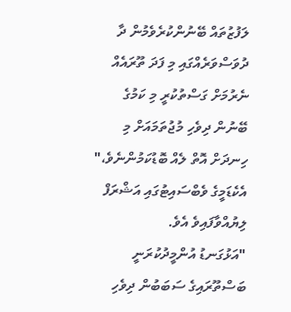ލަފުޒުތައް ބޭނުންކުރެވެމުން ދާ ދުވަސްވަރެއްގައި މި ފަދަ ތޫރައެއް ނެރުމަށް ގަސްތުކުރީ މި ކަމުގެ ބޭނުން ދިވެހި މުޖުތަމައަށް މި ހިނދަށް އޮތް ލެއް ބޮޑުކަމުންނެވެ،" އެކެޑަމީގެ ވެބްސައިޓުގައި އަޝްރަފް ލިޔުއްވާފައިވެ އެވެ.
"އަޅުގަނޑު އުންމީދުކުރަނީ ބަސްތޫރައިގެ ސަބަބުން ދިވެހި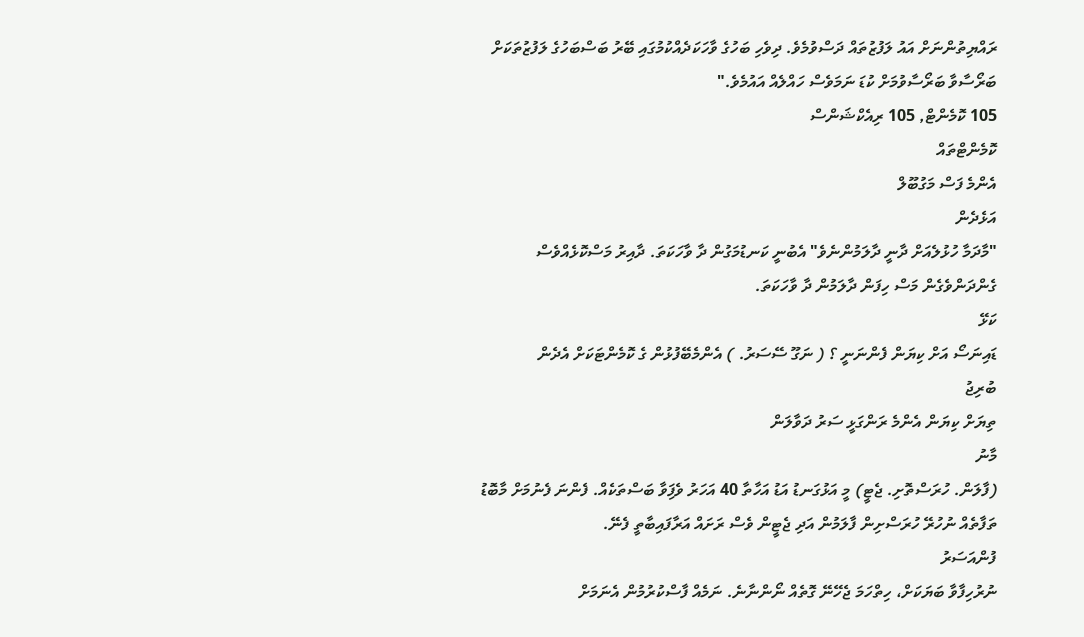ރައްޔިތުންނަށް އައު ލަފުޒުތައް ދަސްވުމެވެ. ދިވެހި ބަހުގެ ވާހަކަދެއްކުމުގައި ބޭރު ބަސްބަހުގެ ލަފުޒުތަކަށް ބަރޯސާވާ ބަރޯސާވުމަށް ކުޑަ ނަމަވެސް ހައްލެއް އައުމެވެ."
105 ކޮމެންޓް, 105 ރިއެކްޝަންސް
ކޮމެންޓްތައް
އެންމެ ފަސް މަގުބޫލް
އަޅެދެން
"މާދަމާ ހުޅުލެއަށް ދާނީ ދާލަމުންނެވެ" އެބުނީ ކަނޑުމަގުން ދާ ވާހަކަތަ. ދާއިރު މަސްކޮޅެއްވެސް ގެންދަންވެގެން މަސް ހިފަން ދާލަމުން ދާ ވާހަކަތަ.
ކަޅޭ
ޑައިނަސޯ އަށް ކިޔަން ފެންނަނީ ؟ ( ނަގޫ ސޭސަރު. ) އެންމެބޭފުޅުން ގެ ކޮމެންޓަކަށް އެދެން
ބުރިޖު
ތިޔަށް ކިޔަން އެންމެ ރަންގަޅީ ސަރު ދަވާލަން
މާނު
(ފާލަން. ހުރަސްތޮށި. ޖެޓީ) މީ އަޅުގަނޑު އަޑު އަހާތާ 40 އަހަރު ވެފަިވާ ބަސްތަކެއް. ފެންނަ ފެނުމަށް މާބޮޑު ތަފާތެއް ނުހުރޭ ހުރަސްށިން ފާލަމުން އަދި ޖެޓީން ވެސް ރަށައް އަރާފައިބާތީ ފެނޭ.
ފުންއަސަރު
ނުރުހިފާވާ ބަޔަކަށް، ހިތްހަމަ ޖެހޭނޭ ގޮތެއް ނޯންނާނެ. ނަމެއް ފާސްކުރުމުން އެނަމަށް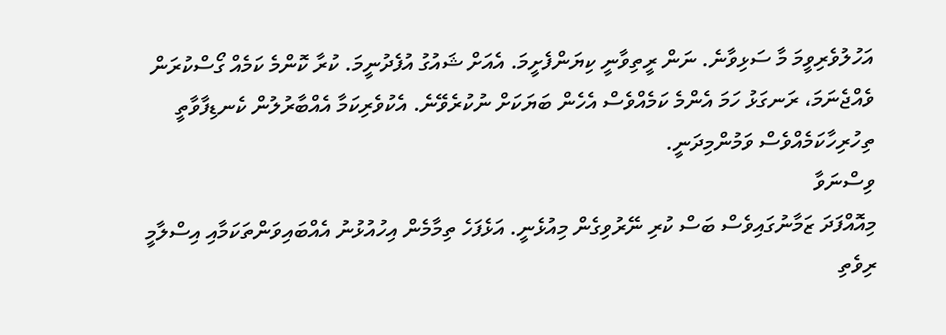އަހުލުވެރިވީމަ މާ ސަޅިވާނެ. ނަން ރީތިވާނީ ކިޔަންފެށީމަ. އެއަށް ޝައުގު އުފެދުނީމަ. ކުރާ ކޮންމެ ކަމެއް ގޯސްކުރަން ވެއްޖެނަމަ، ރަނގަޅު ހަމަ އެންމެ ކަމެއްވެސް އެހެން ބަޔަކަށް ނުކުރެވޭނެ. އެކުވެރިކަމާ އެއްބާރުލުން ކެނޑިފާވާތީ ތިހުރިހާކަމެއްވެސް ވަމުންމިދަނީ.
ވިސްނަވާ
މިއޮއްފަދަ ޒަމާނުގައިވެސް ބަސް ކުރި ނޭރުވިގެން މިއުޅެނީ. އަޅެފަހެ ތިމާމެން އިހުއުޅުނު އެއްބައިވަންތަކަމާއި އިސްލާމީ ރިވެތި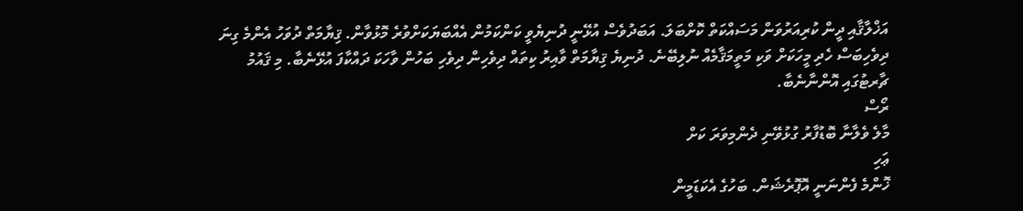އަޚްލާޤާއި ދީން ކުރިއަރުވަން މަސައްކަތް ކޮށްބަލަ. އަބަދުވެސް އުޅޭނީ ދުނިޔެވީ ކަންކަމުން އެއްބަޔަކަށްވުރެ މޮޅުވާން. ޤިޔާމަތް ދުވަހު އެންމެ ގިނަ ދިވެހިބަސް ހެދި މީހަކަށް ވަކި މަތީމަޤާމެއް ނުލިބޭނެ. ދުނިޔެ ޤިޔާމަތް ވާއިރު ކިތައް ދިވެހިން ދިވެހި ބަހުން ވާހަކަ ދައްކާފަ އުޅޭނެބާ. މި ޤައުމު ޗާރޓުގައި އޮންނާނެބާ.
ރޯސް
މާލެ ވެލާނާ ބޮޑުފާރު ގުޅުވޭނި ދެންމިވަރަ ކަށް
ޢަހި
ޚޮންމެ ފެންނަނީ އޮޕޮރެޝަން. ބަހުގެ އެކަޑަމީން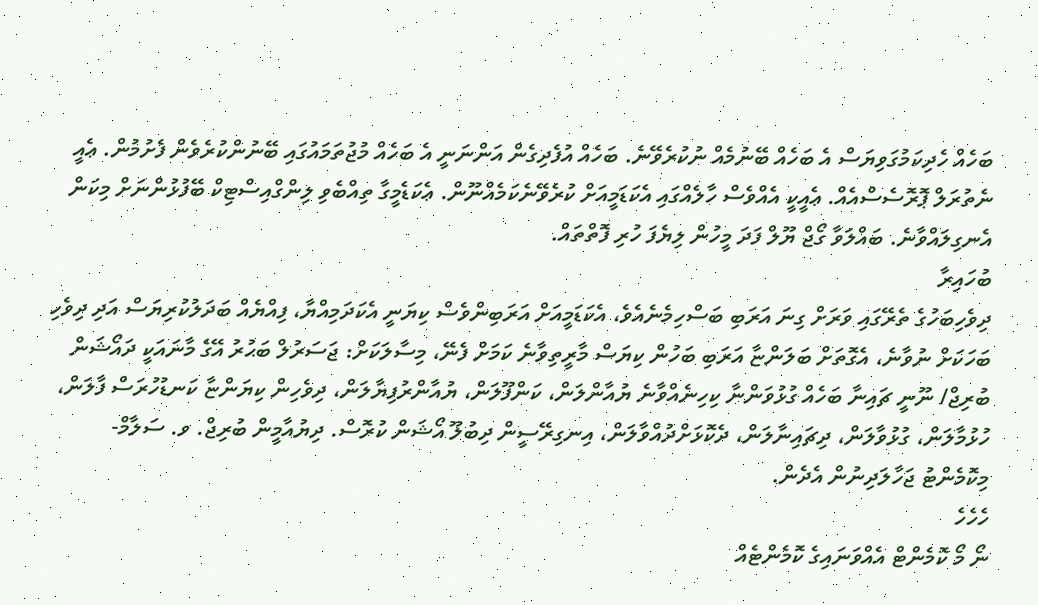ބަހެއް ހެދިކަމުގަވިޔަސް އެ ބަހެއް ބޭނުމެއް ނުކުރެވޭނެ. ބަހެއް އުފެދިގެން އަންނަނީ އެ ބަހެއް މުޖުތަމައުގައި ބޭނުންކުރެވެން ފެށުމުން. ޢެއީ ނެތުރަލް ޕޮރޮސެސްއެއް. ޢެއީކީ އެއްވެސް ހާލެއްގައި އެކަޑަމީއަށް ކުރެވޭނެކަމެއްނޫން. ޢެކަޑެމީގާ ތިއްބެވި ލިންގްއިސްޓިކް ބޭފުޅުންނަށް މިކަން އެނގިލައްވާނެ. ބައްލަވާ ގޯޖް ޔޫލް ފަދަ މީހުން ލިޔެފަ ހުރި ފޮތްތައް.
ބުހައިރާ
ދިވެހިބަހުގެ ތެރޭގައި ވަރަށް ގިނަ އަރަބި ބަސްހިމެނެއެވެ، އެކަޑަމީއަށް އަރަބިންވެސް ކިޔަނީ އެކަދަމިއްޔާ، ފިއްޔެއް ބަދަލުކުރިޔަސް އަދި ދިވެހި ބަހަކަށް ނުވާނެ، އެގޮތަށް ބަލަންޏާ އަރަބި ބަހުން ކިޔަސް މާރީތިވާނެ ކަމަށް ފެނޭ، މިސާލަކަށް: ޖަސަރުލް ބަޙުރު އޭގެ މާނައަކީ ދައޯޝަން ބުރިޖް/ ނޫނީ ޗައިނާ ބަހެއް ގުޅުވަންނާ ކިހިނެއްވާނެ ޔުއާންލަން، ކަންފޫލަން، ޔުއާންރުފިޔާލަން، ދިވެހިން ކިޔަންޏާ ކަނޑުހުރަސް ފާލަން، ހުޅުމާލަން، ގުޅުވާލަން، ދިޗައިނާލަން، ދެކޮޅަށްދުއްވާލަން، އިނގިރޭސީން ދިބުލޫ އޯޝަން ކުރޮސް. ދިޔުއާމީން ބުރިޖް. ވ. ސަލާމް- މިކޮމެންޓު ޖަހާލަދިނުން އެދެން.
ހެހެހެ
ނޯ މޯ ކޮމެންޓް އެއްވަނައިގެ ކޮމެންޓެއް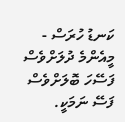ކަނޑު ހުރަސް - މީއެންމެ ދުލަށްވެސް ފަސޭހަ ބޮލަށްވެސް ފަސޭ ނަމަކީ.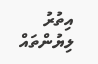އިތުރު ލިޔުންތައް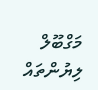މަގްބޫލް ލިޔުންތައް